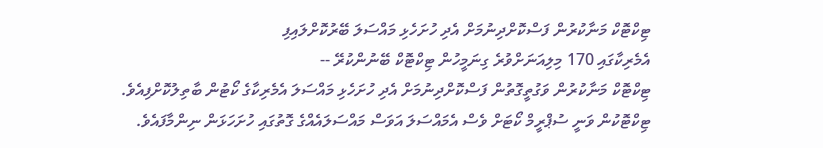ޓިކްޓޮކް މަނާކުރުން ފަސްކޮށްދިނުމަށް އެދި ހުށަހެޅި މައްސަލަ ބޭރުކޮށްލައިފި
އެމެރިކާގައި 170 މިލިއަނަށްވުރެ ގިނަމީހުން ޓިކްޓޮކް ބޭނުންކުރޭ --
ޓިކްޓޮކް މަނާކުރުން ވަގުތީގޮތުން ފަސްކޮށްދިނުމަށް އެދި ހުށަހެޅި މައްސަލަ އެމެރިކާގެ ކޯޓުން ބާތިލުކޮށްފިއެވެ.
ޓިކްޓޮކުން ވަނީ ސުޕްރީމް ކޯޓަށް ވެސް އެމައްސަލަ އަވަސް މައްސަލައެއްގެ ގޮތުގައި ހުށަހަޅަން ނިންމާފައެވެ.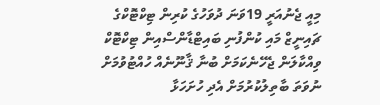މިއީ ޖެނުއަރީ 19ވަނަ ދުވަހުގެ ކުރިން ޓިކްޓޮކްގެ ޗައިނީޒް މައި ކުންފުނި ބައިޓްޑާންސްއިން ޓިކްޓޮކް ވިއްކާލަން ޖެހޭނެކަމަށް ބުނާ ޤާނޫނެއް ހުއްޓުވުމަށް ނުވަތަ ބާތިލުކުރުމަށް އެދި ހުށަހަޅާ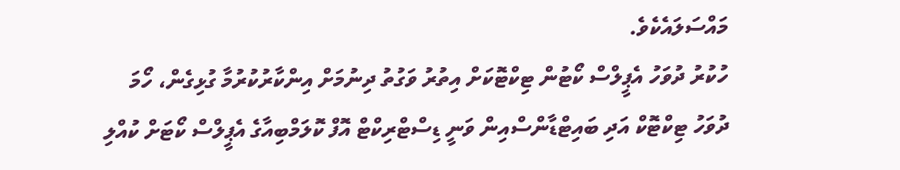މައްސަލައެކެވެ.
ހުކުރު ދުވަހު އެޕީލްސް ކޯޓުން ޓިކްޓޮކަށް އިތުރު ވަގުތު ދިނުމަށް އިންކާރުކުރުމާ ގުޅިގެން، ހޯމަ ދުވަހު ޓިކްޓޮކް އަދި ބައިޓްޑާންސްއިން ވަނީ ޑިސްޓްރިކްޓް އޮފް ކޮލަމްބިއާގެ އެޕީލްސް ކޯޓަށް ކުއްލި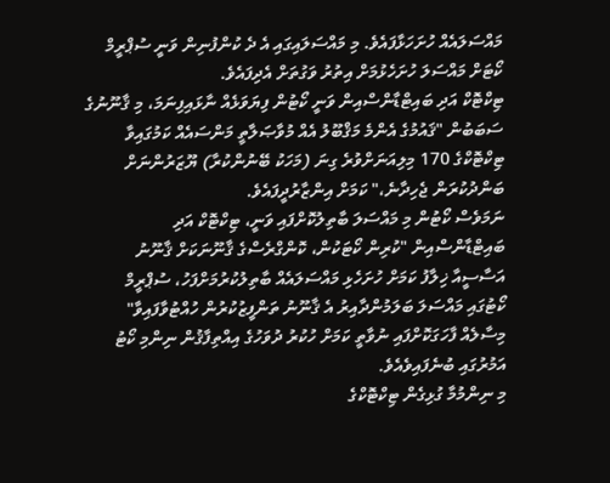މައްސަލައެއް ހުށަހަޅާފައެވެ. މި މައްސަލައިގައި އެ ދެ ކުންފުނިން ވަނީ ސުޕްރީމް ކޯޓަށް މައްސަލަ ހުށަހެޅުމަށް އިތުރު ވަގުތަށް އެދިފައެވެ.
ޓިކްޓޮކް އަދި ބައިޓްޑާންސްއިން ވަނީ ކޯޓުން ފިޔަވަޅެއް ނާޅައިފިނަމަ، މި ޤާނޫނުގެ ސަބަބުން "ޤައުމުގެ އެންމެ މަޤްބޫލު އެއް މުވާޞަލާތީ މަންސައެއް ކަމުގައިވާ ޓިކްޓޮކްގެ 170 މިލިއަނަށްވުރެ ގިނަ (މަހަކު ބޭނުންކުރާ) ޔޫޒަރުންނަށް ބަންދުކުރަން ޖެހިދާނެ،" ކަމަށް އިންޒާރުދީފައެވެ.
ނަމަވެސް ކޯޓުން މި މައްސަލަ ބާތިލުކޮށްފައި ވަނީ، ޓިކްޓޮކް އަދި ބައިޓްޑާންސްއިން "ކުރިން ކޯޓަކުން، ކޮންގްރެސްގެ ޤާނޫނަކަށް ޤާނޫނު އަސާސީއާ ޚިލާފު ކަމަށް ހުށަހެޅި މައްސަލައެއް ބާތިލުކުރުމަށްފަހު، ސުޕްރީމް ކޯޓުގައި މައްސަލަ ބަލަމުންދާއިރު އެ ޤާނޫނު ތަންފީޒުކުރުން ހުއްޓުވާފައިވާ" މިސާލެއް ފާހަގަކޮށްފައި ނުވާތީ ކަމަށް ހުކުރު ދުވަހުގެ އިއްތިފާޤުން ނިންމި ކޯޓު އަމުރުގައި ބުނެފައިވެއެވެ.
މި ނިންމުމާ ގުޅިގެން ޓިކްޓޮކްގެ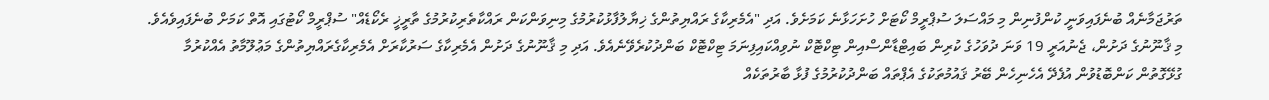ތަރުޖަމާނެއް ބުނެފައިވަނީ ކުންފުނިން މި މައްސަލަ ސުޕްރީމް ކޯޓަށް ހުށަހަޅާނެ ކަމަށެވެ. އަދި "އެމެރިކާގެ ރައްޔިތުންގެ ޚިޔާލުފާޅުކުރުމުގެ މިނިވަންކަން ރައްކާތެރިކުރުމުގެ ތާރީޚީ ރެކޯޑެއް" ސުޕްރީމް ކޯޓުގައި އޮތް ކަމަށް ބުނެފައިވެއެވެ.
މި ޤާނޫނުގެ ދަށުން، ޖެނުއަރީ 19 ވަނަ ދުވަހުގެ ކުރިން ބައިޓްޑާންސްއިން ޓިކްޓޮކް ނުވިއްކައިފިނަމަ ޓިކްޓޮކް ބަންދުކުރެވޭނެއެވެ. އަދި މި ޤާނޫނުގެ ދަށުން އެމެރިކާގެ ސަރުކާރަށް އެމެރިކާގެރައްޔިތުންގެ މަޢުލޫމާތު އެއްކުރުމާ ގުޅޭގޮތުން ކަންބޮޑުވުން އުފެދޭ އެހެނިހެން ބޭރު ޤައުމުތަކުގެ އެޕްތައް ބަންދުކުރުމުގެ ފުޅާ ބާރުތަކެއް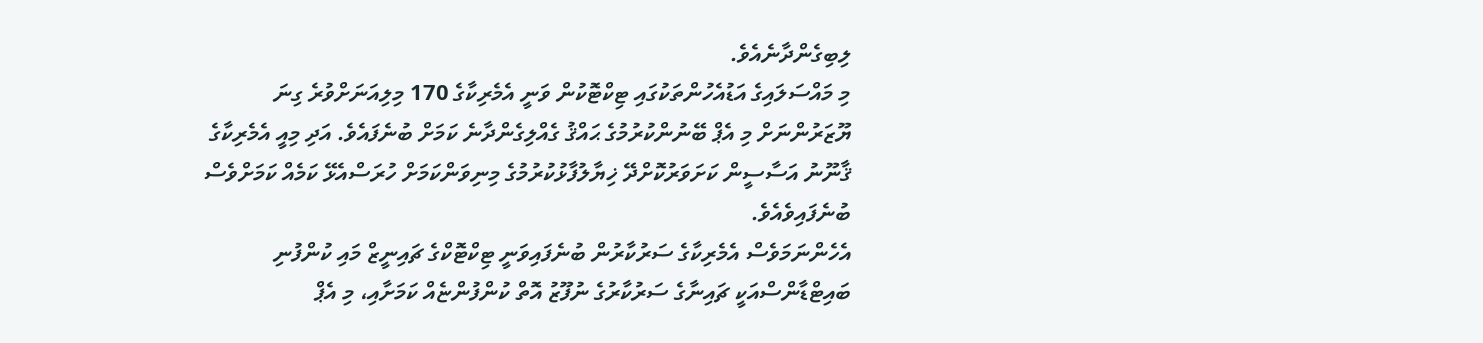ލިބިގެންދާނެއެވެ.
މި މައްސަލައިގެ އަޑުއެހުންތަކުގައި ޓިކްޓޮކުން ވަނީ އެމެރިކާގެ 170 މިލިއަނަށްވުރެ ގިނަ ޔޫޒަރުންނަށް މި އެޕް ބޭނުންކުރުމުގެ ޙައްޤު ގެއްލިގެންދާނެ ކަމަށް ބުނެފައެވެ. އަދި މިއީ އެމެރިކާގެ ޤާނޫނު އަސާސީން ކަށަވަރުކޮށްދޭ ޚިޔާލުފާޅުކުރުމުގެ މިނިވަންކަމަށް ހުރަސްއެޅޭ ކަމެއް ކަމަށްވެސް ބުނެފައިވެއެވެ.
އެހެންނަމަވެސް އެމެރިކާގެ ސަރުކާރުން ބުނެފައިވަނީ ޓިކްޓޮކްގެ ޗައިނީޒް މައި ކުންފުނި ބައިޓްޑާންސްއަކީ ޗައިނާގެ ސަރުކާރުގެ ނުފޫޒު އޮތް ކުންފުންޏެއް ކަމަށާއި، މި އެޕް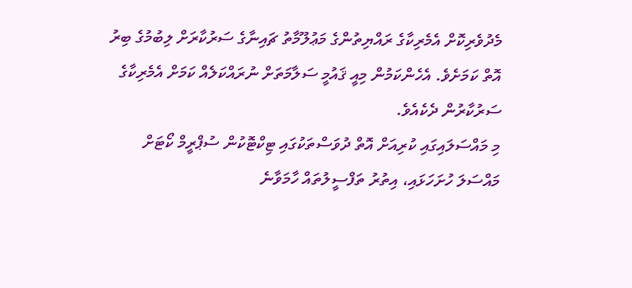މެދުވެރިކޮށް އެމެރިކާގެ ރައްޔިތުންގެ މަޢުލޫމާތު ޗައިނާގެ ސަރުކާރަށް ލިބުމުގެ ބިރު އޮތް ކަމަށެވެ. އެހެންކަމުން މިއީ ޤައުމީ ސަލާމަތަށް ނުރައްކަލެއް ކަމަށް އެމެރިކާގެ ސަރުކާރުން ދެކެއެވެ.
މި މައްސަލައިގައި ކުރިއަށް އޮތް ދުވަސްތަކުގައި ޓިކްޓޮކުން ސުޕްރީމް ކޯޓަށް މައްސަލަ ހުށަހަޅައި، އިތުރު ތަފްސީލުތައް ހާމަވާނެ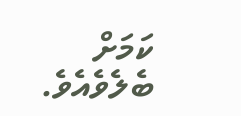ކަމަށް ބެލެވެއެވެ.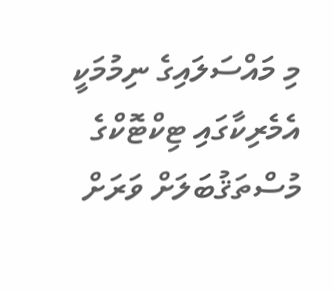މި މައްސަލައިގެ ނިމުމަކީ އެމެރިކާގައި ޓިކްޓޮކްގެ މުސްތަޤުބަލަށް ވަރަށް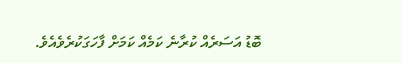ބޮޑު އަސަރެއް ކުރާނެ ކަމެއް ކަމަށް ފާހަގަކުރެވެއެވެ.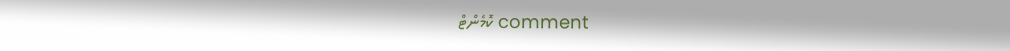comment ކޮމެންޓް